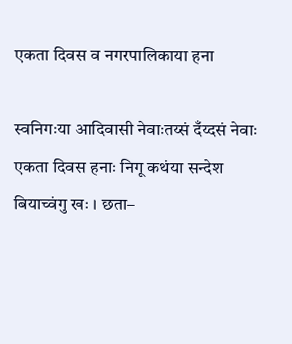एकता दिवस व नगरपालिकाया हना

स्वनिगःया आदिवासी नेवाःतय्सं दँय्दसं नेवाः एकता दिवस हनाः निगू कथंया सन्देश बियाच्वंगु खः । छता–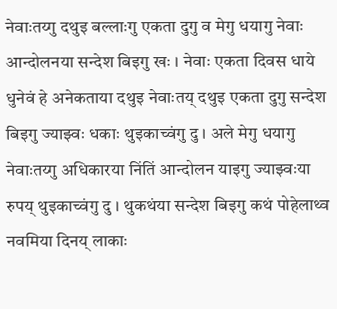नेवाःतय्गु दथुइ बल्लाःगु एकता दुगु व मेगु धयागु नेवाः आन्दोलनया सन्देश बिइगु खः । नेवाः एकता दिवस धाये धुनेवं हे अनेकताया दथुइ नेवाःतय् दथुइ एकता दुगु सन्देश बिइगु ज्याझ्वः धकाः थुइकाच्वंगु दु । अले मेगु धयागु नेवाःतय्गु अधिकारया निंतिं आन्दोलन याइगु ज्याझ्वःया रुपय् थुइकाच्वंगु दु । थुकथंया सन्देश बिइगु कथं पोहेलाथ्व नवमिया दिनय् लाकाः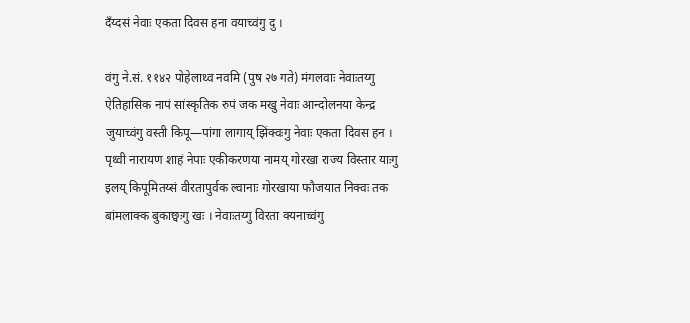दँय्दसं नेवाः एकता दिवस हना वयाच्वंगु दु ।

वंगु ने.सं. ११४२ पोहेलाथ्व नवमि (पुष २७ गते) मंगलवाः नेवाःतय्गु ऐतिहासिक नापं सांस्कृतिक रुपं जक मखु नेवाः आन्दोलनया केन्द्र जुयाच्वंगु वस्ती किपू—पांगा लागाय् झिंक्वःगु नेवाः एकता दिवस हन । पृथ्वी नारायण शाहं नेपाः एकीकरणया नामय् गोरखा राज्य विस्तार याःगु इलय् किपूमितय्सं वीरतापुर्वक ल्वानाः गोरखाया फौजयात निक्वः तक बांमलाक्क बुकाछ्वःगु खः । नेवाःतय्गु विरता क्यनाच्वंगु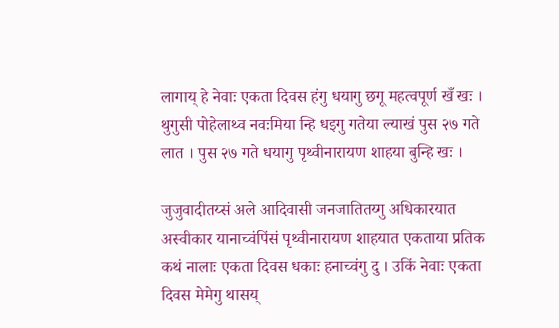लागाय् हे नेवाः एकता दिवस हंगु धयागु छगू महत्वपूर्ण खँ खः । थुगुसी पोहेलाथ्व नवःमिया न्हि धइगु गतेया ल्याखं पुस २७ गते लात । पुस २७ गते धयागु पृथ्वीनारायण शाहया बुन्हि खः ।

जुजुवादीतय्सं अले आदिवासी जनजातितय्गु अधिकारयात अस्वीकार यानाच्वंपिंसं पृथ्वीनारायण शाहयात एकताया प्रतिक कथं नालाः एकता दिवस धकाः हनाच्वंगु दु । उकिं नेवाः एकता दिवस मेमेगु थासय्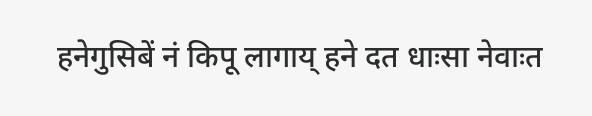हनेगुसिबें नं किपू लागाय् हने दत धाःसा नेवाःत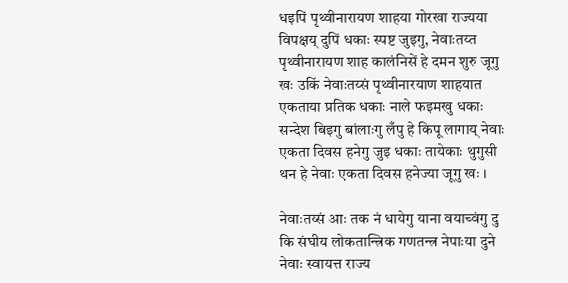धइपिं पृथ्वीनारायण शाहया गोरखा राज्यया विपक्षय् दुपिं धकाः स्पष्ट जुइगु, नेवाःतय्त पृथ्वीनारायण शाह कालंनिसें हे दमन शुरु जूगु खः उकिं नेवाःतय्सं पृथ्वीनारयाण शाहयात एकताया प्रतिक धकाः नाले फइमखु धकाः सन्देश बिइगु बांलाःगु लँपु हे किपू लागाय् नेवाः एकता दिवस हनेगु जुइ धकाः तायेकाः थुगुसी थन हे नेवाः एकता दिवस हनेज्या जूगु खः ।

नेवाःतय्सं आः तक नं धायेगु याना वयाच्वंगु दु कि संघीय लोकतान्त्रिक गणतन्त्र नेपाःया दुने नेवाः स्वायत्त राज्य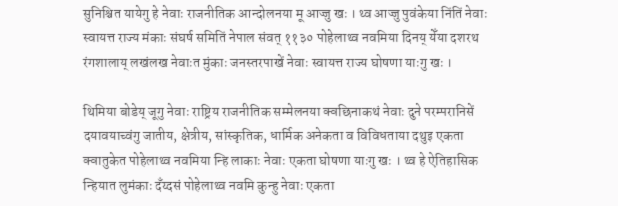सुनिश्चित यायेगु हे नेवाः राजनीतिक आन्दोलनया मू आज्जु खः । थ्व आज्जु पुवंकेया निंतिं नेवाः स्वायत्त राज्य मंकाः संघर्ष समितिं नेपाल संवत् ११३० पोहेलाथ्व नवमिया दिनय् येँया दशरथ रंगशालाय् लखंलख नेवाःत मुंकाः जनस्तरपाखें नेवाः स्वायत्त राज्य घोषणा याःगु खः ।

थिमिया बोडेय् जूगु नेवाः राष्ट्रिय राजनीतिक सम्मेलनया क्वछिनाकथं नेवाः दुने परम्परानिसें दयावयाच्वंगु जातीय, क्षेत्रीय, सांस्कृतिक, धार्मिक अनेकता व विविधताया दथुइ एकता क्वातुकेत पोहेलाथ्व नवमिया न्हि लाकाः नेवाः एकता घोषणा याःगु खः । थ्व हे ऐतिहासिक न्हियात लुमंकाः दँय्दसं पोहेलाथ्व नवमि कुन्हु नेवाः एकता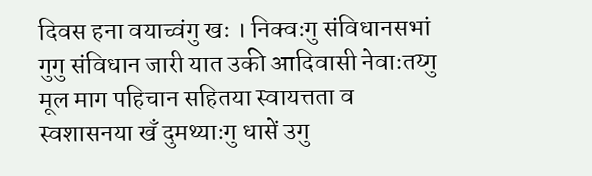दिवस हना वयाच्वंगु खः । निक्वःगु संविधानसभां गुगु संविधान जारी यात उकी आदिवासी नेवाःतय्गु मूल माग पहिचान सहितया स्वायत्तता व स्वशासनया खँ दुमथ्याःगु धासें उगु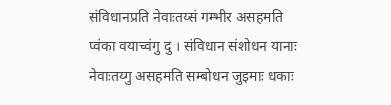संविधानप्रति नेवाःतय्सं गम्भीर असहमति प्वंका वयाच्वंगु दु । संविधान संशोधन यानाः नेवाःतय्गु असहमति सम्बोधन जुइमाः धकाः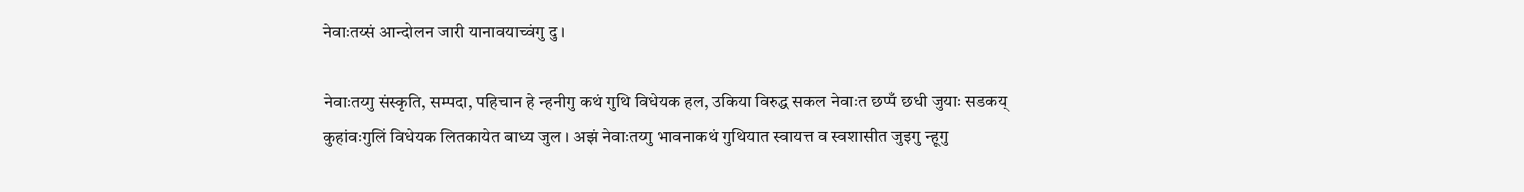नेवाःतय्सं आन्दोलन जारी यानावयाच्वंगु दु ।

नेवाःतय्गु संस्कृति, सम्पदा, पहिचान हे न्हनीगु कथं गुथि विधेयक हल, उकिया विरुद्ध सकल नेवाःत छप्पँ छधी जुयाः सडकय् कुहांवःगुलिं विधेयक लितकायेत बाध्य जुल । अझं नेवाःतय्गु भावनाकथं गुथियात स्वायत्त व स्वशासीत जुइगु न्हूगु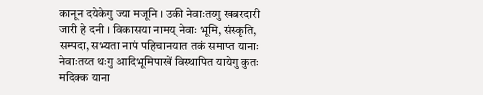कानून दयेकेगु ज्या मजूनि । उकी नेवाःतय्गु खबरदारी जारी हे दनी । विकासया नामय् नेवाः भूमि, संस्कृति, सम्पदा, सभ्यता नापं पहिचानयात तकं समाप्त यानाः नेवाःतय्त थःगु आदिभूमिपाखें विस्थापित यायेगु कुतः मदिक्क याना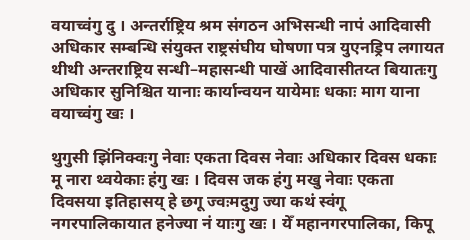वयाच्वंगु दु । अन्तर्राष्ट्रिय श्रम संगठन अभिसन्धी नापं आदिवासी अधिकार सम्बन्धि संयुक्त राष्ट्रसंघीय घोषणा पत्र युएनड्रिप लगायत थीथी अन्तराष्ट्रिय सन्धी–महासन्धी पाखें आदिवासीतय्त बियातःगु अधिकार सुनिश्चित यानाः कार्यान्वयन यायेमाः धकाः माग याना वयाच्वंगु खः ।

थुगुसी झिंनिक्वःगु नेवाः एकता दिवस नेवाः अधिकार दिवस धकाः मू नारा थ्वयेकाः हंगु खः । दिवस जक हंगु मखु नेवाः एकता दिवसया इतिहासय् हे छगू ज्वःमदुगु ज्या कथं स्वंगू नगरपालिकायात हनेज्या नं याःगु खः । येँ महानगरपालिका, किपू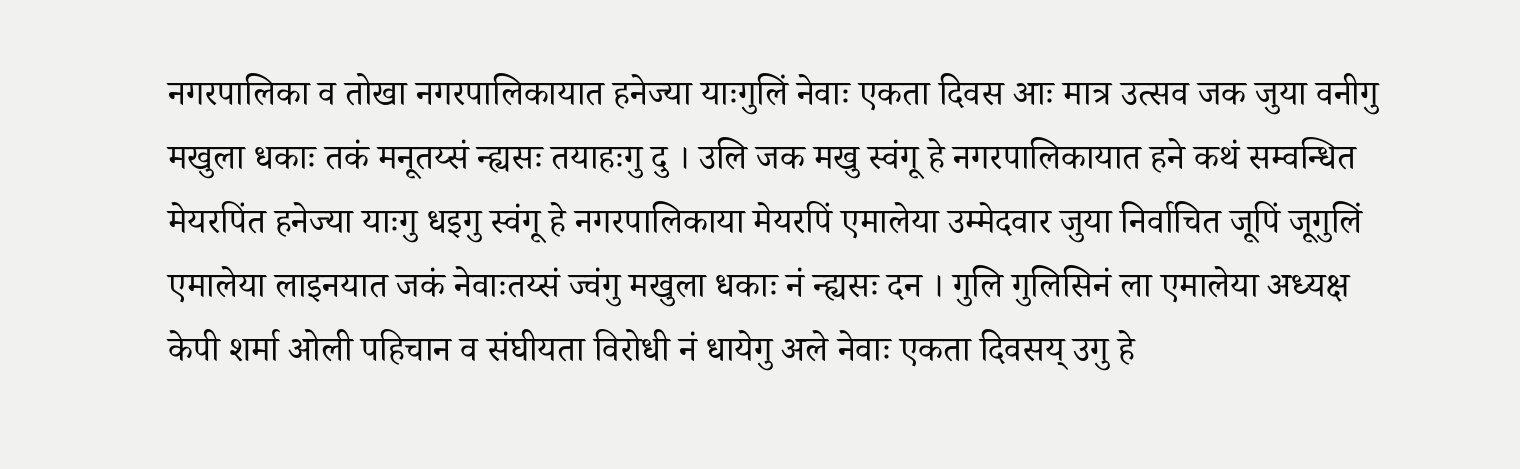नगरपालिका व तोखा नगरपालिकायात हनेज्या याःगुलिं नेवाः एकता दिवस आः मात्र उत्सव जक जुया वनीगु मखुला धकाः तकं मनूतय्सं न्ह्यसः तयाहःगु दु । उलि जक मखु स्वंगू हे नगरपालिकायात हने कथं सम्वन्धित मेयरपिंत हनेज्या याःगु धइगु स्वंगू हे नगरपालिकाया मेयरपिं एमालेया उम्मेदवार जुया निर्वाचित जूपिं जूगुलिं एमालेया लाइनयात जकं नेवाःतय्सं ज्वंगु मखुला धकाः नं न्ह्यसः दन । गुलि गुलिसिनं ला एमालेया अध्यक्ष केपी शर्मा ओली पहिचान व संघीयता विरोधी नं धायेगु अले नेवाः एकता दिवसय् उगु हे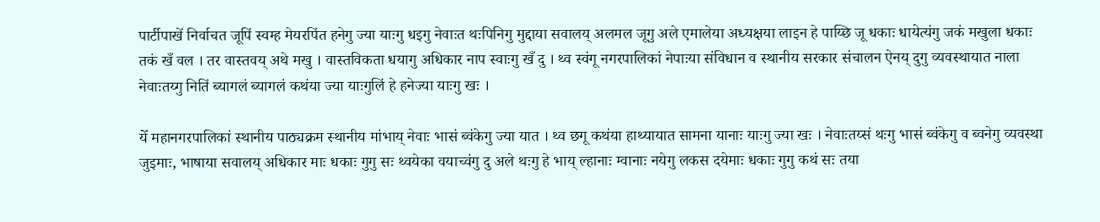पार्टीपाखें निर्वाचत जूपिं स्वम्ह मेयरपिंत हनेगु ज्या याःगु धइगु नेवाःत थःपिनिगु मुद्दाया सवालय् अलमल जूगु अले एमालेया अध्यक्षया लाइन हे पाय्छि जू धकाः धायेत्यंगु जकं मखुला धकाः तकं खँ वल । तर वास्तवय् अथे मखु । वास्तविकता धयागु अधिकार नाप स्वाःगु खँ दु । थ्व स्वंगू नगरपालिकां नेपाःया संविधान व स्थानीय सरकार संचालन ऐनय् दुगु व्यवस्थायात नाला नेवाःतय्गु नितिं ब्यागलं ब्यागलं कथंया ज्या याःगुलिं हे हनेज्या याःगु खः ।

येँ महानगरपालिकां स्थानीय पाठ्यक्रम स्थानीय मांभाय् नेवाः भासं ब्वंकेगु ज्या यात । थ्व छगू कथंया हाथ्यायात सामना यानाः याःगु ज्या खः । नेवाःतय्सं थःगु भासं ब्वंकेगु व ब्वनेगु व्यवस्था जुइमाः, भाषाया सवालय् अधिकार माः धकाः गुगु सः थ्वयेका वयाच्वंगु दु अले थःगु हे भाय् ल्हानाः म्वानाः नयेगु लकस दयेमाः धकाः गुगु कथं सः तया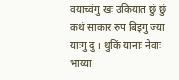वयाच्वंगु खः उकियात छुं छुं कथं साकार रुप बिइगु ज्या याःगु दु । थुकिं यानाः नेवाः भाय्या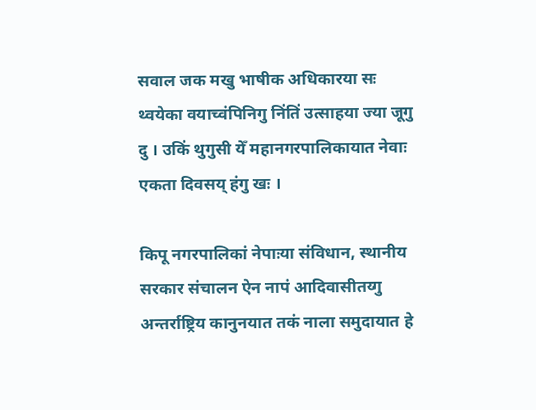सवाल जक मखु भाषीक अधिकारया सः थ्वयेका वयाच्वंपिनिगु निंतिं उत्साहया ज्या जूगु दु । उकिं थुगुसी येँ महानगरपालिकायात नेवाः एकता दिवसय् हंगु खः ।

किपू नगरपालिकां नेपाःया संविधान, स्थानीय सरकार संचालन ऐन नापं आदिवासीतय्गु अन्तर्राष्ट्रिय कानुनयात तकं नाला समुदायात हे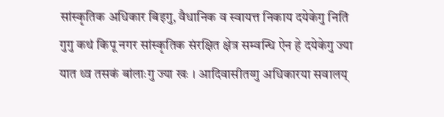सांस्कृतिक अधिकार बिइगु, वैधानिक व स्वायत्त निकाय दयेकेगु नितिं गुगु कथं किपू नगर सांस्कृतिक संरक्षित क्षेत्र सम्वन्धि ऐन हे दयेकेगु ज्या यात थ्व तसकं बांलाःगु ज्या खः । आदिवासीतय्गु अधिकारया सवालय्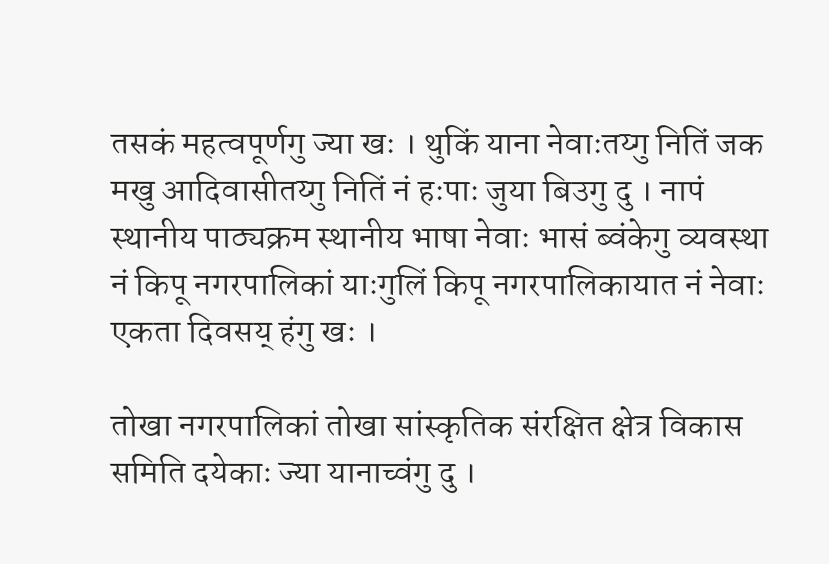तसकं महत्वपूर्णगु ज्या खः । थुकिं याना नेवाःतय्गु नितिं जक मखु आदिवासीतय्गु नितिं नं हःपाः जुया बिउगु दु । नापं स्थानीय पाठ्यक्रम स्थानीय भाषा नेवाः भासं ब्वंकेगु व्यवस्था नं किपू नगरपालिकां याःगुलिं किपू नगरपालिकायात नं नेवाः एकता दिवसय् हंगु खः ।

तोखा नगरपालिकां तोखा सांस्कृतिक संरक्षित क्षेत्र विकास समिति दयेकाः ज्या यानाच्वंगु दु ।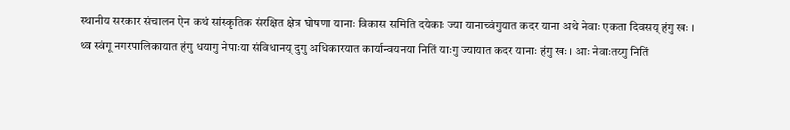स्थानीय सरकार संचालन ऐन कथं सांस्कृतिक संरक्षित क्षेत्र घोषणा यानाः विकास समिति दयेकाः ज्या यानाच्वंगुयात कदर याना अथे नेवाः एकता दिवसय् हंगु खः ।
थ्व स्वंगू नगरपालिकायात हंगु धयागु नेपाःया संविधानय् दुगु अधिकारयात कार्यान्वयनया नितिं याःगु ज्यायात कदर यानाः हंगु खः । आः नेवाःतय्गु नितिं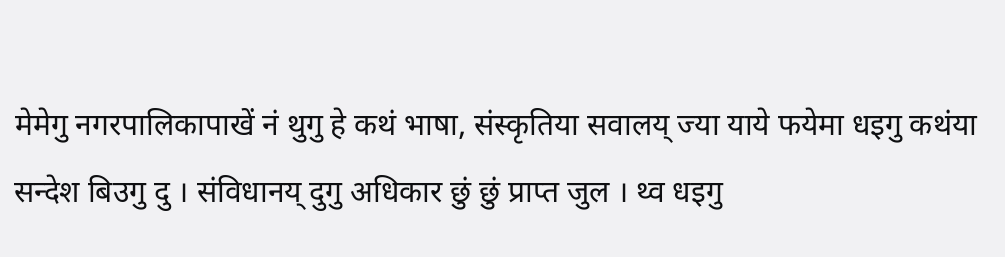मेमेगु नगरपालिकापाखें नं थुगु हे कथं भाषा, संस्कृतिया सवालय् ज्या याये फयेमा धइगु कथंया सन्देश बिउगु दु । संविधानय् दुगु अधिकार छुं छुं प्राप्त जुल । थ्व धइगु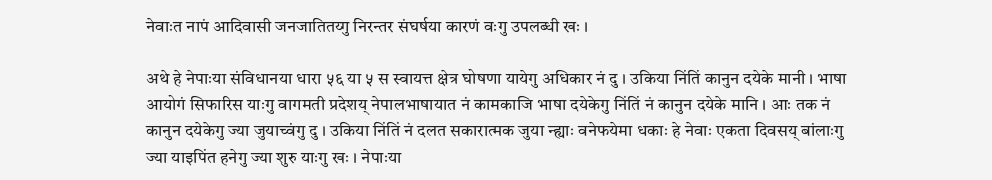नेवाःत नापं आदिवासी जनजातितय्गु निरन्तर संघर्षया कारणं वःगु उपलब्धी खः ।

अथे हे नेपाःया संविधानया धारा ५६ या ५ स स्वायत्त क्षेत्र घोषणा यायेगु अधिकार नं दु । उकिया निंतिं कानुन दयेके मानी । भाषा आयोगं सिफारिस याःगु वागमती प्रदेशय् नेपालभाषायात नं कामकाजि भाषा दयेकेगु निंतिं नं कानुन दयेके मानि । आः तक नं कानुन दयेकेगु ज्या जुयाच्वंगु दु । उकिया निंतिं नं दलत सकारात्मक जुया न्ह्याः वनेफयेमा धकाः हे नेवाः एकता दिवसय् बांलाःगु ज्या याइपिंत हनेगु ज्या शुरु याःगु खः । नेपाःया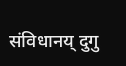संविधानय् दुगु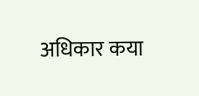अधिकार कया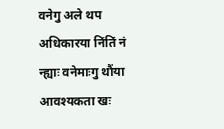वनेगु अले थप अधिकारया निंतिं नं न्ह्याः वनेमाःगु थौंया आवश्यकता खः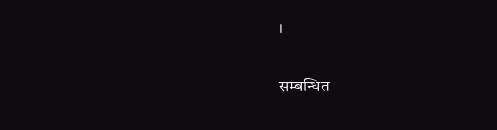।

सम्बन्धित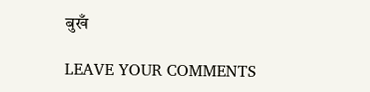बुखँ

LEAVE YOUR COMMENTS